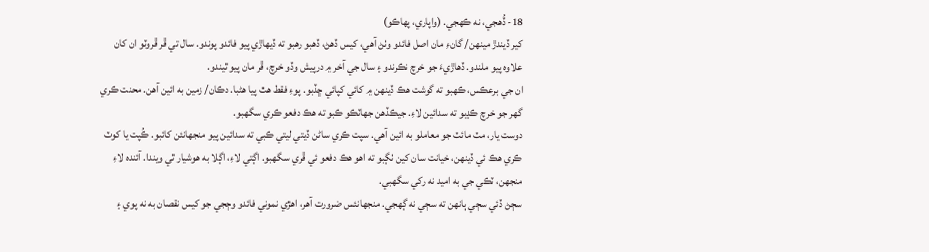18- ڏُهجي، نه ڪھجي. (واپاري، پھاڪو)
کير ڏيندڙ مينھن/ گانءِ مان اصل فائدو وٺڻ آهي، کيس ڏهڻ، ڏهبو رهبو ته ڏيھاڙي پيو فائدو پوندو. سال تي ڦر ڦروٽو ان کان علاوه پيو ملندو. ڏهاڙيءَ جو خرچ نڪرندو ۽ سال جي آخر ۾ درپيش وڏو خرچ، ڦر مان پيو ٿيندو.
ان جي برعڪس، ڪھبو ته گوشت هڪ ڏينھن ۾ کائي کپائي ڇڏبو. پوءِ فقط هٿ پيا هڻبا. دڪان/ زمين به ائين آهن. محنت ڪري گهر جو خرچ ڪڍبو ته سدائين لاءِ. جيڪڏهن جهاٽڪو ڪبو ته هڪ دفعو ڪري سگهبو.
دوست يار، مٽ مائٽ جو معاملو به ائين آهي. سپت ڪري ساڻن ڏيتي ليتي ڪبي ته سدائين پيو منجهانئن کائبو. ڪُپت يا کوٽ ڪري هڪ ئي ڏينھن، خيانت سان کين ٺڳبو ته اهو هڪ دفعو ئي ڦري سگهبو. اڳتي لاءِ، اڳلا به هوشيار ٿي ويندا. آئنده لاءِ منجهن، ٽڪي جي به اميد نه رکي سگهبي.
سڄڻ ڏئي سڄي ٻانھن ته سڄي نه ڳھجي. منجهانئس ضرورت آهر، اهڙي نموني فائدو وڄجي جو کيس نقصان به نه پوي ۽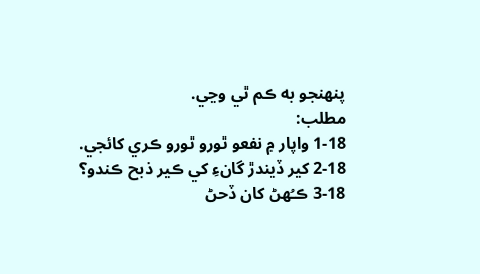پنھنجو به ڪم ٿي وڃي.
مطلب:
1-18 واپار ۾ نفعو ٿورو ٿورو ڪري کائجي.
2-18 کير ڏيندڙ گانءِ کي ڪير ذبح ڪندو؟
3-18 ڪـُھڻ کان ڏحڻ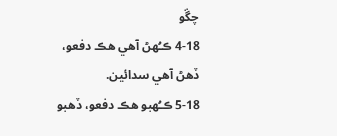چڱو
4-18 ڪـُھڻ آهي هڪ دفعو، ڏهڻ آهي سدائين.
5-18 ڪـُھبو هڪ دفعو، ڏهبو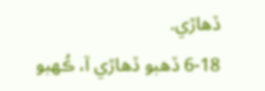ڏهاڙي.
6-18 ڏهبو ڏهاڙي آ، ڪُھبو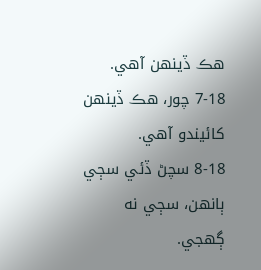هڪ ڏينھن آهي.
7-18 چور، هڪ ڏينھن کائيندو آهي.
8-18 سچڻ ڏئي سڄي ٻانھن، سڄي نه ڳھجي.